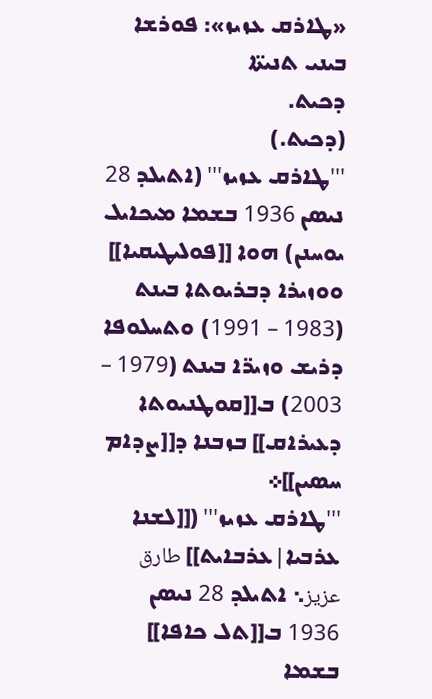«ܛܐܪܩ ܥܙܝܙ»: ܦܘܪܫܐ ܒܝܢܝ ܬܢܝܬ̈ܐ
ܕܟܝܬ.
(ܕܟܝܬ.)
'''ܛܐܪܩ ܥܙܝܙ''' (ܐܬܝܠܕ 28 ܢܝܣܢ 1936 ܒܫܡܐ ܡܝܟܐܝܠ ܝܘܚܢܢ) ܗܘܐ [[ܦܘܠܝܛܝܩܝܐ]] ܘܘܙܝܪܐ ܕܒܪܝܘܬܐ ܒܝܢܬ (1983 – 1991) ܘܬܚܠܘܦܐ ܕܪܝܫ ܘܙܝܪ̈ܐ ܒܝܢܬ (1979 – 2003) ܒ[[ܩܘܛܢܝܘܬܐ ܕܥܝܪܐܩ]] ܒܙܒܢܐ ܕ[[ܨܕܐܡ ܚܣܝܢ]]܀
'''ܛܐܪܩ ܥܙܝܙ''' ([[ܠܫܢܐ ܥܪܒܝܐ|ܥܪܒܐܝܬ]] طارق عزيز܆ ܐܬܝܠܕ 28 ܢܝܣܢ 1936 ܒ[[ܬܠ ܟܐܦܐ]] ܒܫܡܐ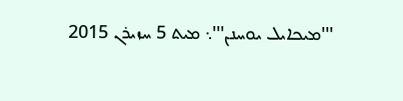'''ܡܝܟܐܝܠ ܝܘܚܢܢ'''܆ ܡܝܬ 5 ܚܙܝܪܢ 2015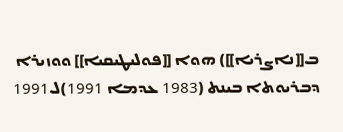ܒ[[ܢܐܨܪܝܐ]]) ܗܘܐ [[ܦܘܠܝܛܝܩܝܐ]] ܘܘܙܝܪܐ ܕܒܪܝܘܬܐ ܒܝܢܬ (1983 ܥܕܡܐ 1991)ܠ1991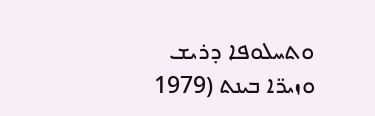ܘܬܚܠܘܦܐ ܕܪܝܫ ܘܙܝܪ̈ܐ ܒܝܢܬ (1979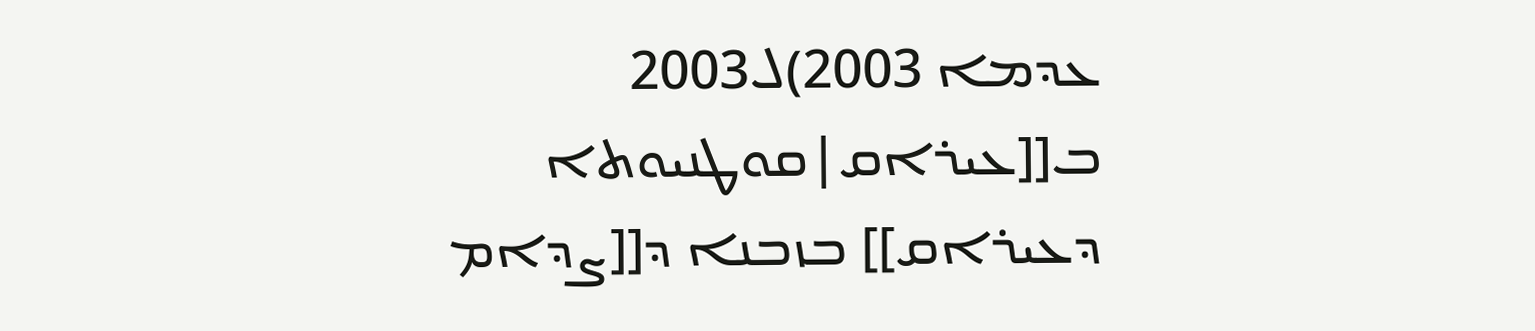ܥܕܡܐ 2003)ܠ2003 ܒ[[ܥܝܪܐܩ|ܩܘܛܢܝܘܬܐ ܕܥܝܪܐܩ]] ܒܙܒܢܐ ܕ[[ܨܕܐܡ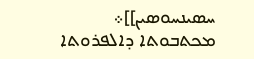ܚܣܝܢܚܘܣܝܢ]]܀
ܡܟܬܒܘܬܐ ܕܐܠܦܪܘܬܐ